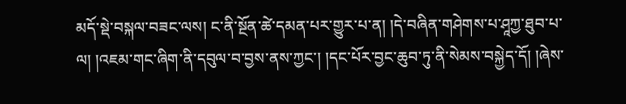མདོ་སྡེ་བསྐལ་བཟང་ལས། ང་ནི་སྔོན་ཚེ་དམན་པར་གྱུར་པ་ན། །དེ་བཞིན་གཤེགས་པ་ཤཱཀྱ་ཐུབ་པ་ལ། །འཇམ་གང་ཞིག་ནི་དབུལ་བ་བྱས་ནས་ཀྱང་། །དང་པོར་བྱང་ཆུབ་ཏུ་ནི་སེམས་བསྐྱེད་དོ། །ཞེས་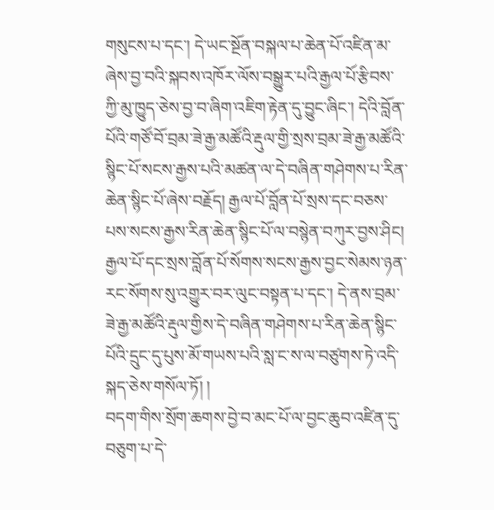གསུངས་པ་དང་། དེ་ཡང་སྔོན་བསྐལ་པ་ཆེན་པོ་འཛིན་མ་ཞེས་བྱ་བའི་སྐབས་འཁོར་ལོས་བསྒྱུར་པའི་རྒྱལ་པོ་རྩིབས་ཀྱི་མུ་ཁྱུད་ཅེས་བྱ་བ་ཞིག་འཇིག་རྟེན་དུ་བྱུང་ཞིང་། དེའི་བློན་པོའི་གཙོ་བོ་བྲམ་ཟེ་རྒྱ་མཚོའི་རྡུལ་གྱི་སྲས་བྲམ་ཟེ་རྒྱ་མཚོའི་སྙིང་པོ་སངས་རྒྱས་པའི་མཚན་ལ་དེ་བཞིན་གཤེགས་པ་རིན་ཆེན་སྙིང་པོ་ཞེས་བརྗོད། རྒྱལ་པོ་བློན་པོ་སྲས་དང་བཅས་པས་སངས་རྒྱས་རིན་ཆེན་སྙིང་པོ་ལ་བསྙེན་བཀུར་བྱས་ཤིང།
རྒྱལ་པོ་དང་སྲས་བློན་པོ་སོགས་སངས་རྒྱས་བྱང་སེམས་ཉན་རང་སོགས་སུ་འགྱུར་བར་ལུང་བསྟན་པ་དང་། དེ་ནས་བྲམ་ཟེ་རྒྱ་མཚོའི་རྡུལ་གྱིས་དེ་བཞིན་གཤེགས་པ་རིན་ཆེན་སྙིང་པོའི་དྲུང་དུ་པུས་མོ་གཡས་པའི་སླ་ང་ས་ལ་བཙུགས་ཏེ་འདི་སྐད་ཅེས་གསོལ་ཏོ། །
བདག་གིས་སྲོག་ཆགས་བྱེ་བ་མང་པོ་ལ་བྱང་ཆུབ་འཛིན་དུ་བཅུག་པ་དེ་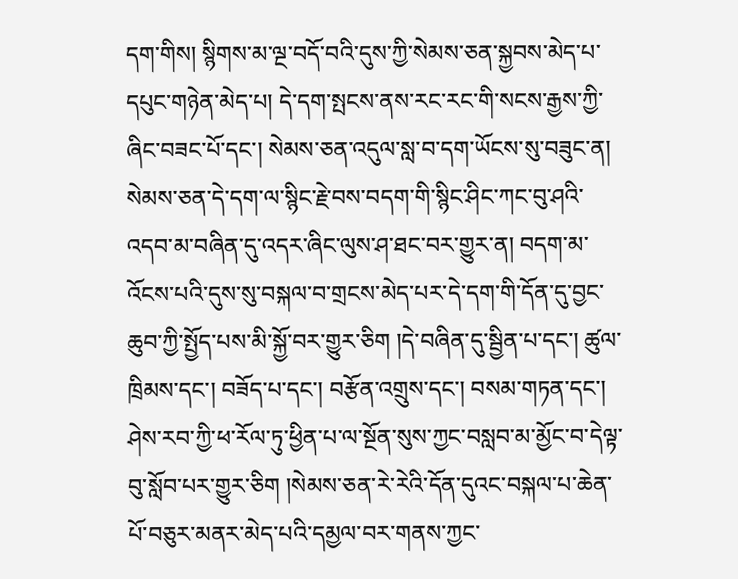དག་གིས། སྙིགས་མ་ལྔ་བདོ་བའི་དུས་ཀྱི་སེམས་ཅན་སྐྱབས་མེད་པ་དཔུང་གཉེན་མེད་པ། དེ་དག་སྤངས་ནས་རང་རང་གི་སངས་རྒྱས་ཀྱི་ཞིང་བཟང་པོ་དང་། སེམས་ཅན་འདུལ་སླ་བ་དག་ཡོངས་སུ་བཟུང་ན། སེམས་ཅན་དེ་དག་ལ་སྙིང་རྗེ་བས་བདག་གི་སྙིང་ཤིང་ཀང་བུ་ཤའི་འདབ་མ་བཞིན་དུ་འདར་ཞིང་ལུས་ཤ་ཐང་བར་གྱུར་ན། བདག་མ་འོངས་པའི་དུས་སུ་བསྐལ་བ་གྲངས་མེད་པར་དེ་དག་གི་དོན་དུ་བྱང་ཆུབ་ཀྱི་སྤྱོད་པས་མི་སྐྱོ་བར་གྱུར་ཅིག །དེ་བཞིན་དུ་སྦྱིན་པ་དང་། ཚུལ་ཁྲིམས་དང་། བཟོད་པ་དང་། བརྩོན་འགྲུས་དང་། བསམ་གཏན་དང་། ཤེས་རབ་ཀྱི་ཕ་རོལ་ཏུ་ཕྱིན་པ་ལ་སྔོན་སུས་ཀྱང་བསླབ་མ་མྱོང་བ་དེལྟ་བུ་སློབ་པར་གྱུར་ཅིག །སེམས་ཅན་རེ་རེའི་དོན་དུའང་བསྐལ་པ་ཆེན་པོ་བཅུར་མནར་མེད་པའི་དམྱལ་བར་གནས་ཀྱང་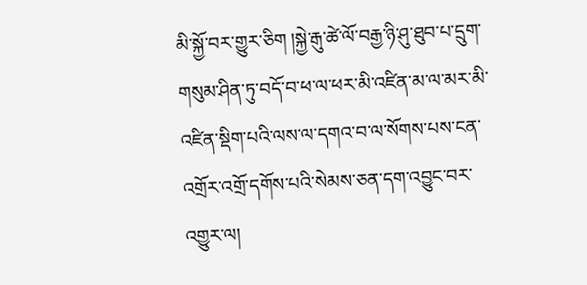མི་སྐྱོ་བར་གྱུར་ཅིག །སྐྱེ་རྒུ་ཚེ་ལོ་བརྒྱ་ཉི་ཤུ་ཐུབ་པ་དྲུག་གསུམ་ཤིན་ཏུ་བདོ་བ་ཕ་ལ་ཕར་མི་འཛིན་མ་ལ་མར་མི་འཛིན་སྡིག་པའི་ལས་ལ་དགའ་བ་ལ་སོགས་པས་ངན་འགྲོར་འགྲོ་དགོས་པའི་སེམས་ཅན་དག་འབྱུང་བར་འགྱུར་ལ།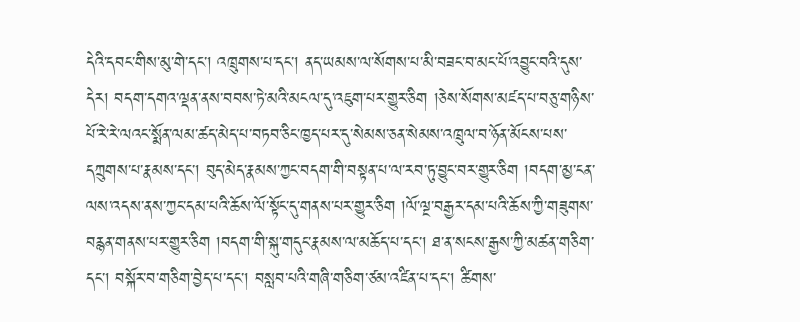དེའི་དབང་གིས་མུ་གེ་དང་། འཁྲུགས་པ་དང་། ནད་ཡམས་ལ་སོགས་པ་མི་བཟང་བ་མང་པོ་འབྱུང་བའི་དུས་དེར། བདག་དགའ་ལྡན་ནས་བབས་ཏེ་མའི་མངལ་དུ་འཇུག་པར་གྱུར་ཅིག །ཅེས་སོགས་མཛད་པ་བཅུ་གཉིས་པོ་རེ་རེ་ལའང་སྨོན་ལམ་ཚད་མེད་པ་བཏབ་ཅིང་ཁྱད་པར་དུ་སེམས་ཅན་སེམས་འཁྲུལ་བ་ཉོན་མོངས་པས་དཀྲུགས་པ་རྣམས་དང་། བུད་མེད་རྣམས་ཀྱང་བདག་གི་བསྟན་པ་ལ་རབ་ཏུ་བྱུང་བར་གྱུར་ཅིག །བདག་མྱ་ངན་ལས་འདས་ནས་ཀྱང་དམ་པའི་ཆོས་ལོ་སྟོང་དུ་གནས་པར་གྱུར་ཅིག །ལོ་ལྔ་བརྒྱར་དམ་པའི་ཆོས་ཀྱི་གཟུགས་བརྙན་གནས་པར་གྱུར་ཅིག །བདག་གི་སྐུ་གདུང་རྣམས་ལ་མཆོད་པ་དང་། ཐ་ན་སངས་རྒྱས་ཀྱི་མཚན་གཅིག་དང་། བསྐོར་བ་གཅིག་བྱེད་པ་དང་། བསླབ་པའི་གཞི་གཅིག་ཙམ་འཛིན་པ་དང་། ཚིགས་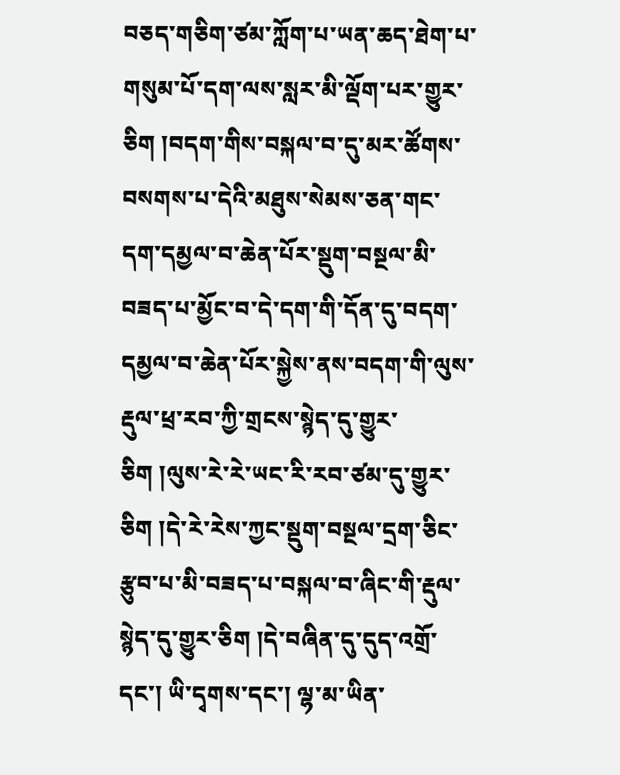བཅད་གཅིག་ཙམ་ཀློག་པ་ཡན་ཆད་ཐེག་པ་གསུམ་པོ་དག་ལས་སླར་མི་ལྡོག་པར་གྱུར་ཅིག །བདག་གིས་བསྐལ་བ་དུ་མར་ཚོགས་བསགས་པ་དེའི་མཐུས་སེམས་ཅན་གང་དག་དམྱལ་བ་ཆེན་པོར་སྡུག་བསྔལ་མི་བཟད་པ་མྱོང་བ་དེ་དག་གི་དོན་དུ་བདག་དམྱལ་བ་ཆེན་པོར་སྐྱེས་ནས་བདག་གི་ལུས་རྡུལ་ཕྲ་རབ་ཀྱི་གྲངས་སྙེད་དུ་གྱུར་ཅིག །ལུས་རེ་རེ་ཡང་རི་རབ་ཙམ་དུ་གྱུར་ཅིག །དེ་རེ་རེས་ཀྱང་སྡུག་བསྔལ་དྲག་ཅིང་རྩུབ་པ་མི་བཟད་པ་བསྐལ་བ་ཞིང་གི་རྡུལ་སྙེད་དུ་གྱུར་ཅིག །དེ་བཞིན་དུ་དུད་འགྲོ་དང་། ཡི་དྭགས་དང་། ལྷ་མ་ཡིན་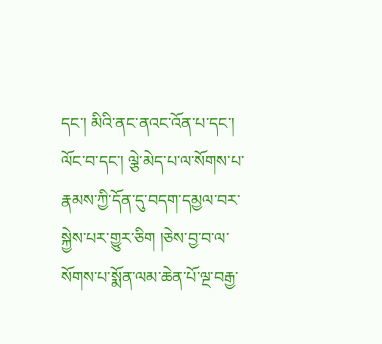དང་། མིའི་ནང་ནའང་འོན་པ་དང་། ལོང་བ་དང་། ལྕེ་མེད་པ་ལ་སོགས་པ་རྣམས་ཀྱི་དོན་དུ་བདག་དམྱལ་བར་སྐྱེས་པར་གྱུར་ཅིག །ཅེས་བྱ་བ་ལ་སོགས་པ་སྨོན་ལམ་ཆེན་པོ་ལྔ་བརྒྱ་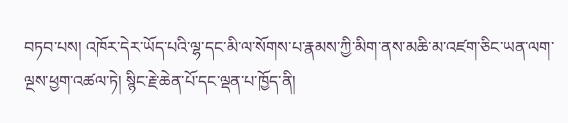བཏབ་པས། འཁོར་དེར་ཡོད་པའི་ལྷ་དང་མི་ལ་སོགས་པ་རྣམས་ཀྱི་མིག་ནས་མཆི་མ་འཛག་ཅིང་ཡན་ལག་ལྔས་ཕྱག་འཚལ་ཏེ། སྙིང་རྗེ་ཆེན་པོ་དང་ལྡན་པ་ཁྱོད་ནི།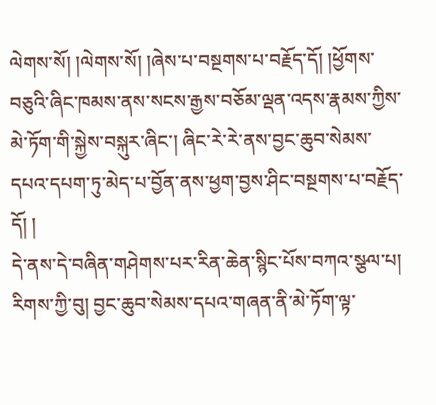ལེགས་སོ། །ལེགས་སོ། །ཞེས་པ་བསྔགས་པ་བརྗོད་དོ། །ཕྱོགས་བཅུའི་ཞིང་ཁམས་ནས་སངས་རྒྱས་བཅོམ་ལྡན་འདས་རྣམས་ཀྱིས་མེ་ཏོག་གི་སྐྱེས་བསྐུར་ཞིང་། ཞིང་རེ་རེ་ནས་བྱང་ཆུབ་སེམས་དཔའ་དཔག་ཏུ་མེད་པ་བྱོན་ནས་ཕྱག་བྱས་ཤིང་བསྔགས་པ་བརྗོད་དོ། །
དེ་ནས་དེ་བཞིན་གཤེགས་པར་རིན་ཆེན་སྙིང་པོས་བཀའ་སྩལ་པ། རིགས་ཀྱི་བུ། བྱང་ཆུབ་སེམས་དཔའ་གཞན་ནི་མེ་ཏོག་ལྟ་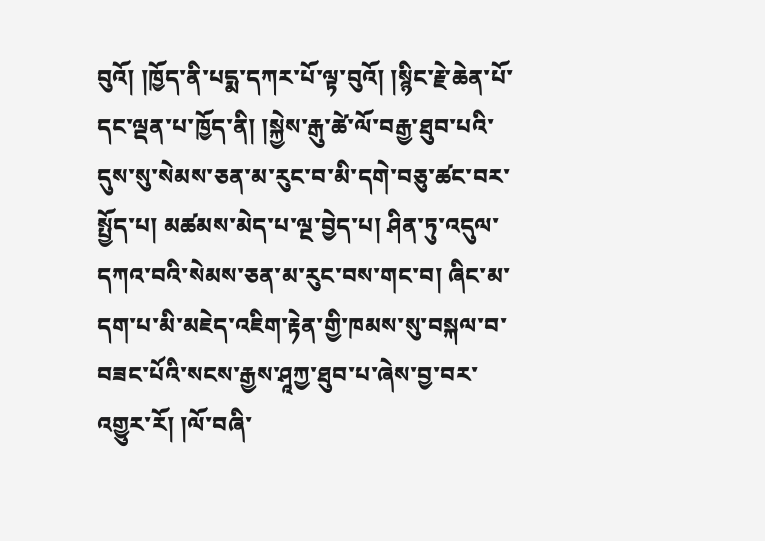བུའོ། །ཁྱོད་ནི་པདྨ་དཀར་པོ་ལྟ་བུའོ། །སྙིང་རྗེ་ཆེན་པོ་དང་ལྡན་པ་ཁྱོད་ནི། །སྐྱེས་རྒུ་ཚེ་ལོ་བརྒྱ་ཐུབ་པའི་དུས་སུ་སེམས་ཅན་མ་རུང་བ་མི་དགེ་བཅུ་ཚང་བར་སྤྱོད་པ། མཚམས་མེད་པ་ལྔ་བྱེད་པ། ཤིན་ཏུ་འདུལ་དཀའ་བའི་སེམས་ཅན་མ་རུང་བས་གང་བ། ཞིང་མ་དག་པ་མི་མཇེད་འཇིག་རྟེན་གྱི་ཁམས་སུ་བསྐལ་བ་བཟང་པོའི་སངས་རྒྱས་ཤཱཀྱ་ཐུབ་པ་ཞེས་བྱ་བར་འགྱུར་རོ། །ལོ་བཞི་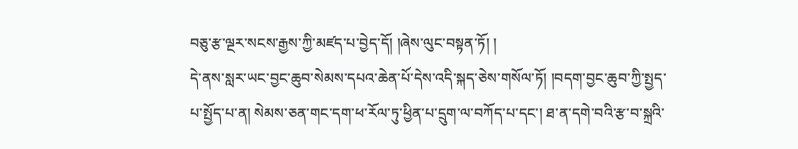བཅུ་རྩ་ལྔར་སངས་རྒྱས་ཀྱི་མཛད་པ་བྱེད་དོ། །ཞེས་ལུང་བསྟན་ཏོ། །
དེ་ནས་སླར་ཡང་བྱང་ཆུབ་སེམས་དཔའ་ཆེན་པོ་དེས་འདི་སྐད་ཅེས་གསོལ་ཏོ། །བདག་བྱང་ཆུབ་ཀྱི་སྤྱད་པ་སྤྱོད་པ་ན། སེམས་ཅན་གང་དག་ཕ་རོལ་ཏུ་ཕྱིན་པ་དྲུག་ལ་བཀོད་པ་དང་། ཐ་ན་དགེ་བའི་རྩ་བ་སྐྲའི་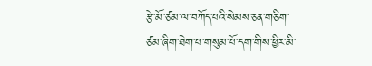རྩེ་མོ་ཙམ་ལ་བཀོད་པའི་སེམས་ཅན་གཅིག་ཙམ་ཞིག་ཐེག་པ་གསུམ་པོ་དག་གིས་ཕྱིར་མི་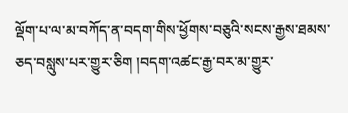ལྡོག་པ་ལ་མ་བཀོད་ན་བདག་གིས་ཕྱོགས་བཅུའི་སངས་རྒྱས་ཐམས་ཅད་བསླུས་པར་གྱུར་ཅིག །བདག་འཚང་རྒྱ་བར་མ་གྱུར་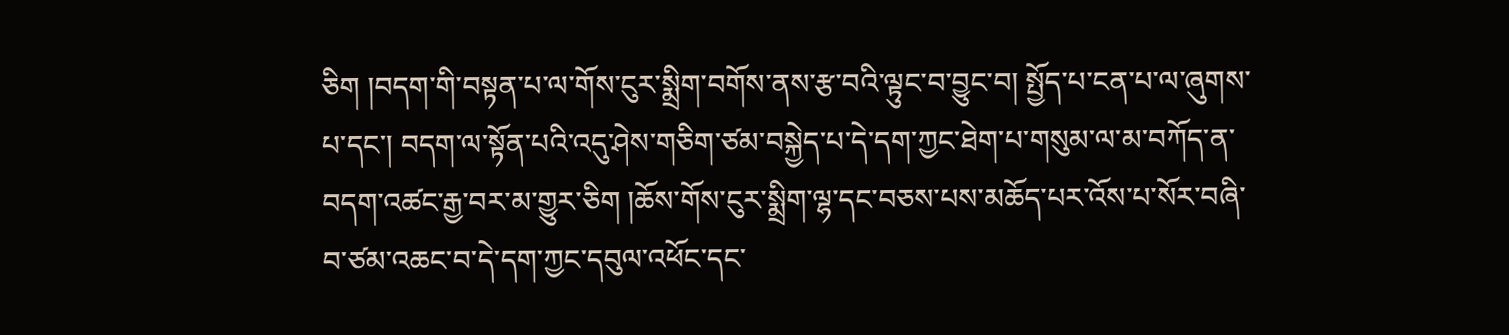ཅིག །བདག་གི་བསྟན་པ་ལ་གོས་ངུར་སྨྲིག་བགོས་ནས་རྩ་བའི་ལྟུང་བ་བྱུང་བ། སྤྱོད་པ་ངན་པ་ལ་ཞུགས་པ་དང་། བདག་ལ་སྟོན་པའི་འདུ་ཤེས་གཅིག་ཙམ་བསྐྱེད་པ་དེ་དག་ཀྱང་ཐེག་པ་གསུམ་ལ་མ་བཀོད་ན་བདག་འཚང་རྒྱ་བར་མ་གྱུར་ཅིག །ཆོས་གོས་ངུར་སྨྲིག་ལྷ་དང་བཅས་པས་མཆོད་པར་འོས་པ་སོར་བཞི་བ་ཙམ་འཆང་བ་དེ་དག་ཀྱང་དབུལ་འཕོང་དང་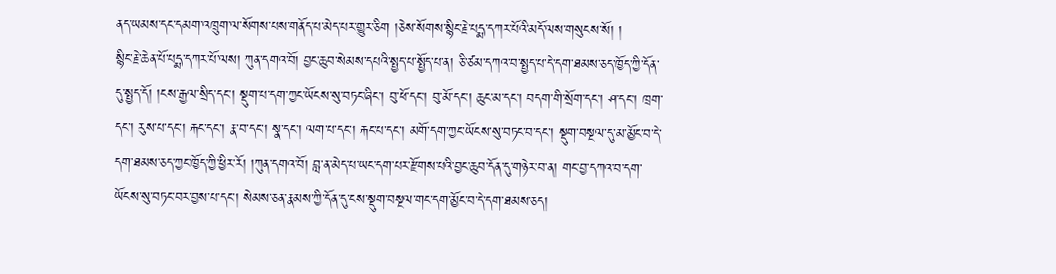ནད་ཡམས་དང་དམག་འཁྲུག་ལ་སོགས་པས་གནོད་པ་མེད་པར་གྱུར་ཅིག །ཅེས་སོགས་སྙིང་རྗེ་པདྨ་དཀར་པོའི་མདོ་ལས་གསུངས་སོ། །
སྙིང་རྗེ་ཆེན་པོ་པདྨ་དཀར་པོ་ལས། ཀུན་དགའ་བོ། བྱང་ཆུབ་སེམས་དཔའི་སྤྱད་པ་སྤྱོད་པ་ན། ཅི་ཙམ་དཀའ་བ་སྤྱད་པ་དེ་དག་ཐམས་ཅད་ཁྱོད་ཀྱི་དོན་དུ་སྤྱད་དོ། །ངས་རྒྱལ་སྲིད་དང་། སྡུག་པ་དག་ཀྱང་ཡོངས་སུ་བཏང་ཞིང་། བུ་ཕོ་དང་། བུ་མོ་དང་། ཆུང་མ་དང་། བདག་གི་སྲོག་དང་། ཤ་དང་། ཁྲག་དང་། རུས་པ་དང་། རྐང་དང་། རྣ་བ་དང་། སྣ་དང་། ལག་པ་དང་། རྐང་པ་དང་། མགོ་དག་ཀྱང་ཡོངས་སུ་བཏང་བ་དང་། སྡུག་བསྔལ་དུ་མ་མྱོང་བ་དེ་དག་ཐམས་ཅད་ཀྱང་ཁྱོད་ཀྱི་ཕྱིར་རོ། །ཀུན་དགའ་བོ། བླ་ན་མེད་པ་ཡང་དག་པར་རྫོགས་པའི་བྱང་ཆུབ་དོན་དུ་གཉེར་བ་ན། གང་བྱ་དཀའ་བ་དག་ཡོངས་སུ་བཏང་བར་བྱས་པ་དང་། སེམས་ཅན་རྣམས་ཀྱི་དོན་དུ་ངས་སྡུག་བསྔལ་གང་དག་མྱོང་བ་དེ་དག་ཐམས་ཅད།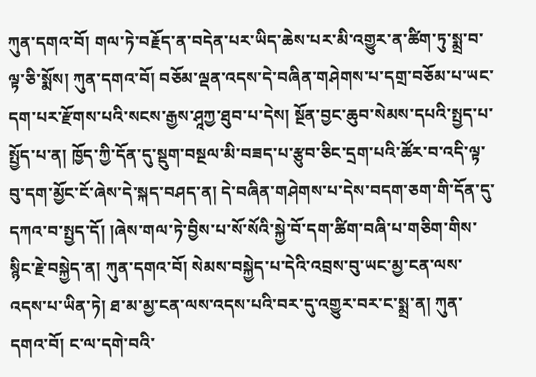ཀུན་དགའ་བོ། གལ་ཏེ་བརྗོད་ན་བདེན་པར་ཡིད་ཆེས་པར་མི་འགྱུར་ན་ཚིག་ཏུ་སྨྲ་བ་ལྟ་ཅི་སྨོས། ཀུན་དགའ་བོ། བཅོམ་ལྡན་འདས་དེ་བཞིན་གཤེགས་པ་དགྲ་བཅོམ་པ་ཡང་དག་པར་རྫོགས་པའི་སངས་རྒྱས་ཤཱཀྱ་ཐུབ་པ་དེས། སྔོན་བྱང་ཆུབ་སེམས་དཔའི་སྤྱད་པ་སྤྱོད་པ་ན། ཁྱོད་ཀྱི་དོན་དུ་སྡུག་བསྔལ་མི་བཟད་པ་རྩུབ་ཅིང་དྲག་པའི་ཚོར་བ་འདི་ལྟ་བུ་དག་མྱོང་ངོ་ཞེས་དེ་སྐད་བཤད་ན། དེ་བཞིན་གཤེགས་པ་དེས་བདག་ཅག་གི་དོན་དུ་དཀའ་བ་སྤྱད་དོ། །ཞེས་གལ་ཏེ་བྱིས་པ་སོ་སོའི་སྐྱེ་བོ་དག་ཚིག་བཞི་པ་གཅིག་གིས་སྙིང་རྗེ་བསྐྱེད་ན། ཀུན་དགའ་བོ། སེམས་བསྐྱེད་པ་དེའི་འབྲས་བུ་ཡང་མྱ་ངན་ལས་འདས་པ་ཡིན་ཏེ། ཐ་མ་མྱ་ངན་ལས་འདས་པའི་བར་དུ་འགྱུར་བར་ང་སྨྲ་ན། ཀུན་དགའ་བོ། ང་ལ་དགེ་བའི་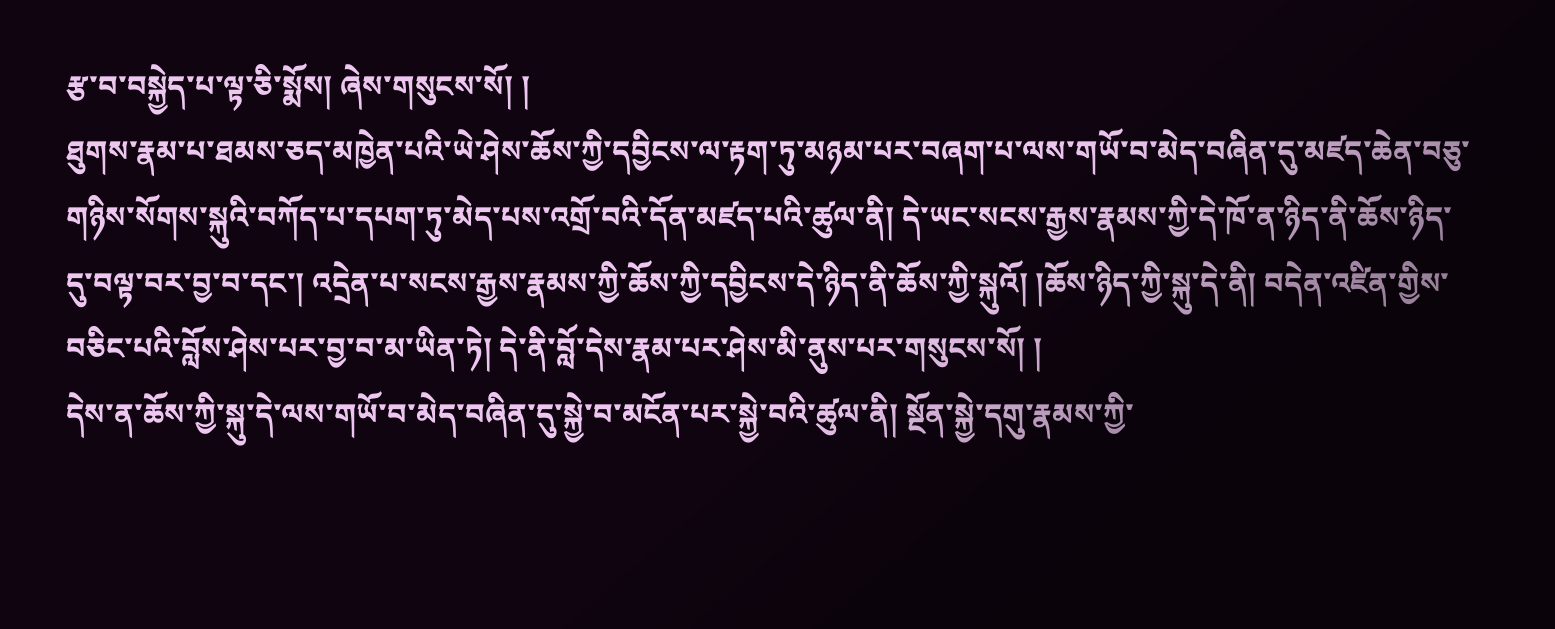རྩ་བ་བསྐྱེད་པ་ལྟ་ཅི་སྨོས། ཞེས་གསུངས་སོ། །
ཐུགས་རྣམ་པ་ཐམས་ཅད་མཁྱེན་པའི་ཡེ་ཤེས་ཆོས་ཀྱི་དབྱིངས་ལ་རྟག་ཏུ་མཉམ་པར་བཞག་པ་ལས་གཡོ་བ་མེད་བཞིན་དུ་མཛད་ཆེན་བཅུ་གཉིས་སོགས་སྐུའི་བཀོད་པ་དཔག་ཏུ་མེད་པས་འགྲོ་བའི་དོན་མཛད་པའི་ཚུལ་ནི། དེ་ཡང་སངས་རྒྱས་རྣམས་ཀྱི་དེ་ཁོ་ན་ཉིད་ནི་ཆོས་ཉིད་དུ་བལྟ་བར་བྱ་བ་དང་། འདྲེན་པ་སངས་རྒྱས་རྣམས་ཀྱི་ཆོས་ཀྱི་དབྱིངས་དེ་ཉིད་ནི་ཆོས་ཀྱི་སྐུའོ། །ཆོས་ཉིད་ཀྱི་སྐུ་དེ་ནི། བདེན་འཛིན་གྱིས་བཅིང་པའི་བློས་ཤེས་པར་བྱ་བ་མ་ཡིན་ཏེ། དེ་ནི་བློ་དེས་རྣམ་པར་ཤེས་མི་ནུས་པར་གསུངས་སོ། །
དེས་ན་ཆོས་ཀྱི་སྐུ་དེ་ལས་གཡོ་བ་མེད་བཞིན་དུ་སྐྱེ་བ་མངོན་པར་སྐྱེ་བའི་ཚུལ་ནི། སྔོན་སྐྱེ་དགུ་རྣམས་ཀྱི་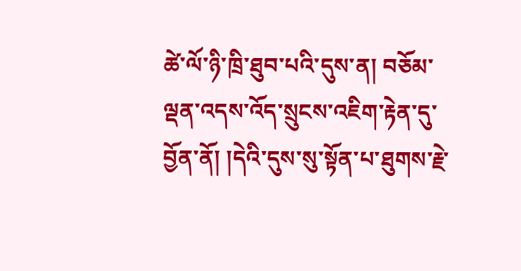ཚེ་ལོ་ཉི་ཁྲི་ཐུབ་པའི་དུས་ན། བཅོམ་ལྡན་འདས་འོད་སྲུངས་འཇིག་རྟེན་དུ་བྱོན་ནོ། །དེའི་དུས་སུ་སྟོན་པ་ཐུགས་རྗེ་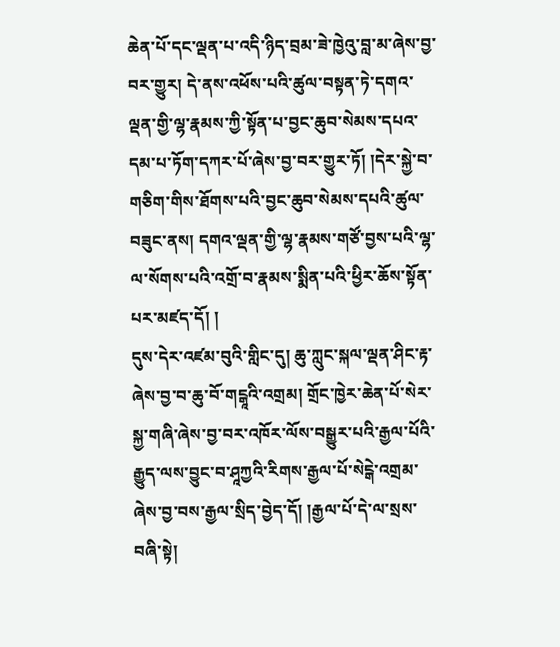ཆེན་པོ་དང་ལྡན་པ་འདི་ཉིད་བྲམ་ཟེ་ཁྱེའུ་བླ་མ་ཞེས་བྱ་བར་གྱུར། དེ་ནས་འཕོས་པའི་ཚུལ་བསྟན་ཏེ་དགའ་ལྡན་གྱི་ལྷ་རྣམས་ཀྱི་སྟོན་པ་བྱང་ཆུབ་སེམས་དཔའ་དམ་པ་ཏོག་དཀར་པོ་ཞེས་བྱ་བར་གྱུར་ཏོ། །དེར་སྐྱེ་བ་གཅིག་གིས་ཐོགས་པའི་བྱང་ཆུབ་སེམས་དཔའི་ཚུལ་བཟུང་ནས། དགའ་ལྡན་གྱི་ལྷ་རྣམས་གཙོ་བྱས་པའི་ལྷ་ལ་སོགས་པའི་འགྲོ་བ་རྣམས་སྨིན་པའི་ཕྱིར་ཆོས་སྟོན་པར་མཛད་དོ། །
དུས་དེར་འཛམ་བུའི་གླིང་དུ། ཆུ་ཀླུང་སྐལ་ལྡན་ཤིང་རྟ་ཞེས་བྱ་བ་ཆུ་བོ་གངྒཱའི་འགྲམ། གྲོང་ཁྱེར་ཆེན་པོ་སེར་སྐྱ་གཞི་ཞེས་བྱ་བར་འཁོར་ལོས་བསྒྱུར་པའི་རྒྱལ་པོའི་རྒྱུད་ལས་བྱུང་བ་ཤཱཀྱའི་རིགས་རྒྱལ་པོ་སེངྒེ་འགྲམ་ཞེས་བྱ་བས་རྒྱལ་སྲིད་བྱེད་དོ། །རྒྱལ་པོ་དེ་ལ་སྲས་བཞི་སྟེ།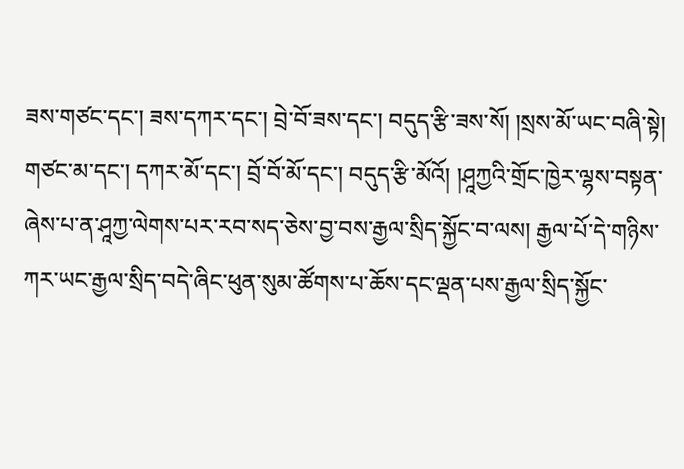ཟས་གཙང་དང་། ཟས་དཀར་དང་། བྲེ་བོ་ཟས་དང་། བདུད་རྩི་ཟས་སོ། །སྲས་མོ་ཡང་བཞི་སྟེ། གཙང་མ་དང་། དཀར་མོ་དང་། བྲོ་བོ་མོ་དང་། བདུད་རྩི་མོའོ། །ཤཱཀྱའི་གྲོང་ཁྱེར་ལྷས་བསྟན་ཞེས་པ་ན་ཤཱཀྱ་ལེགས་པར་རབ་སད་ཅེས་བྱ་བས་རྒྱལ་སྲིད་སྐྱོང་བ་ལས། རྒྱལ་པོ་དེ་གཉིས་ཀར་ཡང་རྒྱལ་སྲིད་བདེ་ཞིང་ཕུན་སུམ་ཚོགས་པ་ཆོས་དང་ལྡན་པས་རྒྱལ་སྲིད་སྐྱོང་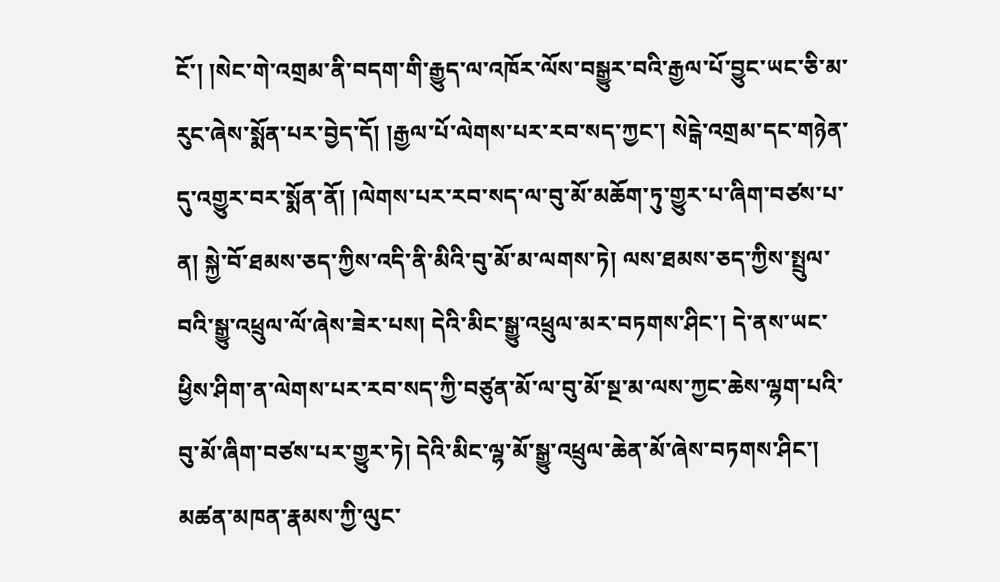ངོ་། །སེང་གེ་འགྲམ་ནི་བདག་གི་རྒྱུད་ལ་འཁོར་ལོས་བསྒྱུར་བའི་རྒྱལ་པོ་བྱུང་ཡང་ཅི་མ་རུང་ཞེས་སྨོན་པར་བྱེད་དོ། །རྒྱལ་པོ་ལེགས་པར་རབ་སད་ཀྱང་། སེངྒེ་འགྲམ་དང་གཉེན་དུ་འགྱུར་བར་སྨོན་ནོ། །ལེགས་པར་རབ་སད་ལ་བུ་མོ་མཆོག་ཏུ་གྱུར་པ་ཞིག་བཙས་པ་ན། སྐྱེ་བོ་ཐམས་ཅད་ཀྱིས་འདི་ནི་མིའི་བུ་མོ་མ་ལགས་ཏེ། ལས་ཐམས་ཅད་ཀྱིས་སྤྲུལ་བའི་སྒྱུ་འཕྲུལ་ལོ་ཞེས་ཟེར་པས། དེའི་མིང་སྒྱུ་འཕྲུལ་མར་བཏགས་ཤིང་། དེ་ནས་ཡང་ཕྱིས་ཤིག་ན་ལེགས་པར་རབ་སད་ཀྱི་བཙུན་མོ་ལ་བུ་མོ་སྔ་མ་ལས་ཀྱང་ཆེས་ལྷག་པའི་བུ་མོ་ཞིག་བཙས་པར་གྱུར་ཏེ། དེའི་མིང་ལྷ་མོ་སྒྱུ་འཕྲུལ་ཆེན་མོ་ཞེས་བཏགས་ཤིང་། མཚན་མཁན་རྣམས་ཀྱི་ལུང་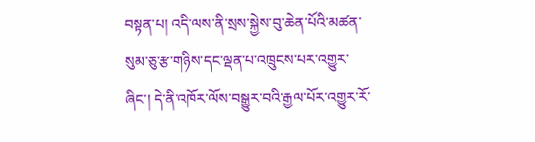བསྟན་པ། འདི་ལས་ནི་སྲས་སྐྱེས་བུ་ཆེན་པོའི་མཚན་སུམ་ཅུ་རྩ་གཉིས་དང་ལྡན་པ་འཁྲུངས་པར་འགྱུར་ཞིང་། དེ་ནི་འཁོར་ལོས་བསྒྱུར་བའི་རྒྱལ་པོར་འགྱུར་རོ་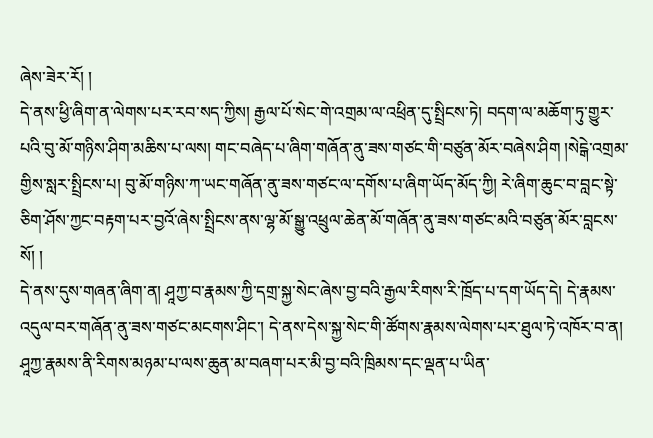ཞེས་ཟེར་རོ། །
དེ་ནས་ཕྱི་ཞིག་ན་ལེགས་པར་རབ་སད་ཀྱིས། རྒྱལ་པོ་སེང་གེ་འགྲམ་ལ་འཕྲིན་དུ་སྤྲིངས་ཏེ། བདག་ལ་མཆོག་ཏུ་གྱུར་པའི་བུ་མོ་གཉིས་ཤིག་མཆིས་པ་ལས། གང་བཞེད་པ་ཞིག་གཞོན་ནུ་ཟས་གཙང་གི་བཙུན་མོར་བཞེས་ཤིག །སེངྒེ་འགྲམ་གྱིས་སླར་སྤྲིངས་པ། བུ་མོ་གཉིས་ཀ་ཡང་གཞོན་ནུ་ཟས་གཙང་ལ་དགོས་པ་ཞིག་ཡོད་མོད་ཀྱི། རེ་ཞིག་ཆུང་བ་བླང་སྟེ་ཅིག་ཤོས་ཀྱང་བརྟག་པར་བྱའོ་ཞེས་སྤྲིངས་ནས་ལྷ་མོ་སྒྱུ་འཕྲུལ་ཆེན་མོ་གཞོན་ནུ་ཟས་གཙང་མའི་བཙུན་མོར་བླངས་སོ། །
དེ་ནས་དུས་གཞན་ཞིག་ན། ཤཱཀྱ་བ་རྣམས་ཀྱི་དགྲ་སྐྱ་སེང་ཞེས་བྱ་བའི་རྒྱལ་རིགས་རི་ཁྲོད་པ་དག་ཡོད་དེ། དེ་རྣམས་འདུལ་བར་གཞོན་ནུ་ཟས་གཙང་མངགས་ཤིང་། དེ་ནས་དེས་སྐྱ་སེང་གི་ཚོགས་རྣམས་ལེགས་པར་ཐུལ་ཏེ་འཁོར་བ་ན། ཤཱཀྱ་རྣམས་ནི་རིགས་མཉམ་པ་ལས་ཆུན་མ་བཞག་པར་མི་བྱ་བའི་ཁྲིམས་དང་ལྡན་པ་ཡིན་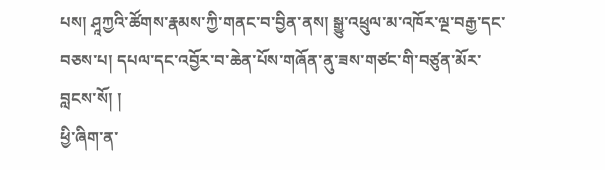པས། ཤཱཀྱའི་ཚོགས་རྣམས་ཀྱི་གནང་བ་བྱིན་ནས། སྒྱུ་འཕྲུལ་མ་འཁོར་ལྔ་བརྒྱ་དང་བཅས་པ། དཔལ་དང་འབྱོར་བ་ཆེན་པོས་གཞོན་ནུ་ཟས་གཙང་གི་བཙུན་མོར་བླངས་སོ། །
ཕྱི་ཞིག་ན་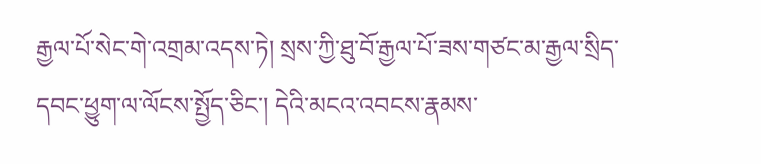རྒྱལ་པོ་སེང་གེ་འགྲམ་འདས་ཏེ། སྲས་ཀྱི་ཐུ་བོ་རྒྱལ་པོ་ཟས་གཙང་མ་རྒྱལ་སྲིད་དབང་ཕྱུག་ལ་ལོངས་སྤྱོད་ཅིང་། དེའི་མངའ་འབངས་རྣམས་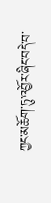ཀྱང་མཆོག་ཏུ་འབྱོར་ཞིང་བདེ་བ་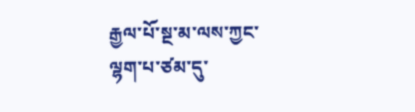རྒྱལ་པོ་སྔ་མ་ལས་ཀྱང་ལྷག་པ་ཙམ་དུ་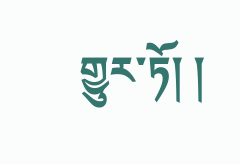གྱུར་ཏོ། །